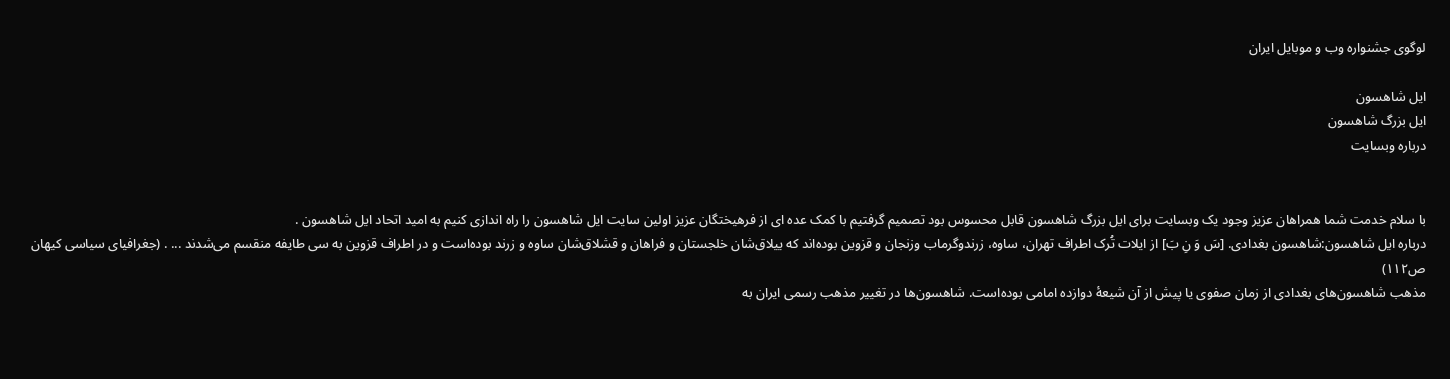لوگوی جشنواره وب و موبایل ایران

ایل شاهسون
ایل بزرگ شاهسون
درباره وبسایت


با سلام خدمت شما همراهان عزیز وجود یک وبسایت برای ایل بزرگ شاهسون قابل محسوس بود تصمیم گرفتیم با کمک عده ای از فرهیختگان عزیز اولین سایت ایل شاهسون را راه اندازی کنیم به امید اتحاد ایل شاهسون .
درباره ایل شاهسون:شاهسون بغدادی. [سَ وَ نِ بَ] از ایلات تُرک اطراف تهران، ساوه، زرندوگرماب وزنجان و قزوین بوده‌اند که ییلاق‌شان خلجستان و فراهان و قشلاق‌شان ساوه و زرند بوده‌است و در اطراف قزوین به سی طایفه منقسم می‌شدند ... . (جغرافیای سیاسی کیهان ص۱۱۲)
مذهب شاهسون‌های بغدادی از زمان صفوی یا پیش از آن شیعهٔ دوازده امامی بوده‌است. شاهسون‌ها در تغییر مذهب رسمی ایران به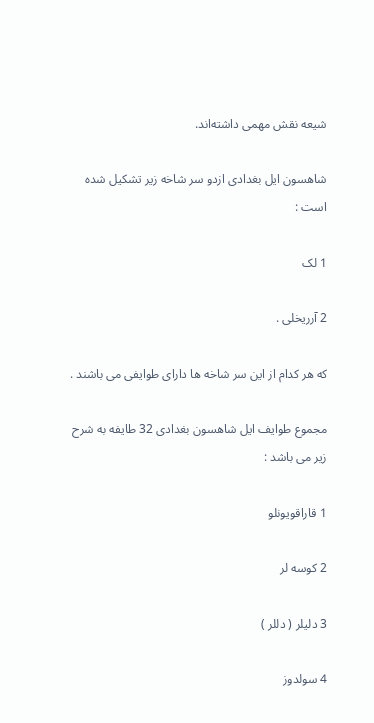شیعه نقش مهمی داشته‌اند.

شاهسون ایل بغدادی ازدو سر شاخه زیر تشکیل شده است :

1 لک

2 آرریخلی .

که هر کدام از این سر شاخه ها دارای طوایفی می باشند .

مجموع طوایف ایل شاهسون بغدادی 32 طایفه به شرح زیر می باشد :

1 قاراقویونلو

2 کوسه لر

3 دلیلر ( دللر )

4 سولدوز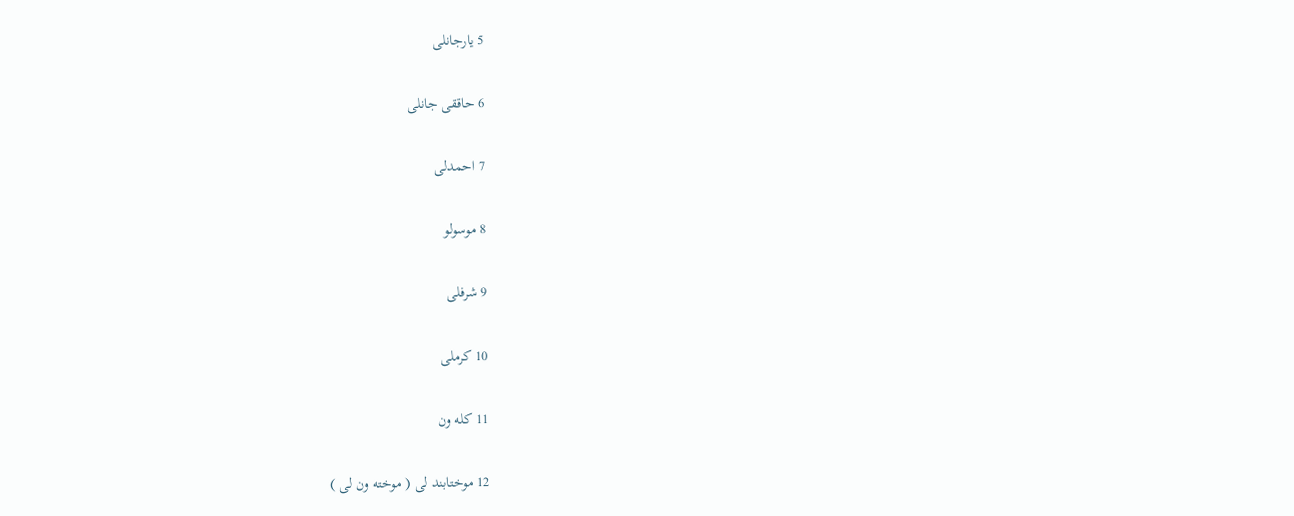5 یارجانلی

6 حاققی جانلی

7 احمدلی

8 موسولو

9 شرفلی

10 کرملی

11 کله ون

12 موختابند لی ( موخته ون لی )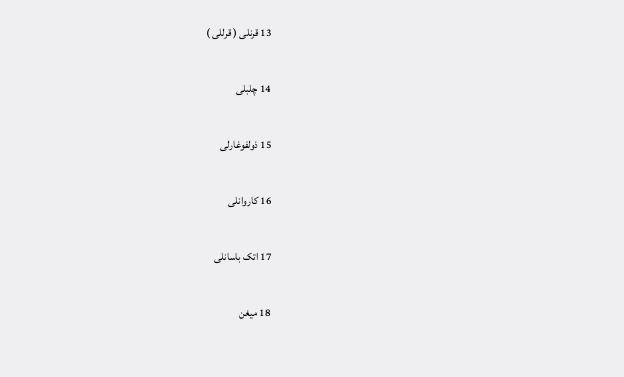13 قرنلی ( قرللی )

14 چلبلی

15 ذولفوغارلی

16 کاروانلی

17 اتک باسانلی

18 میغن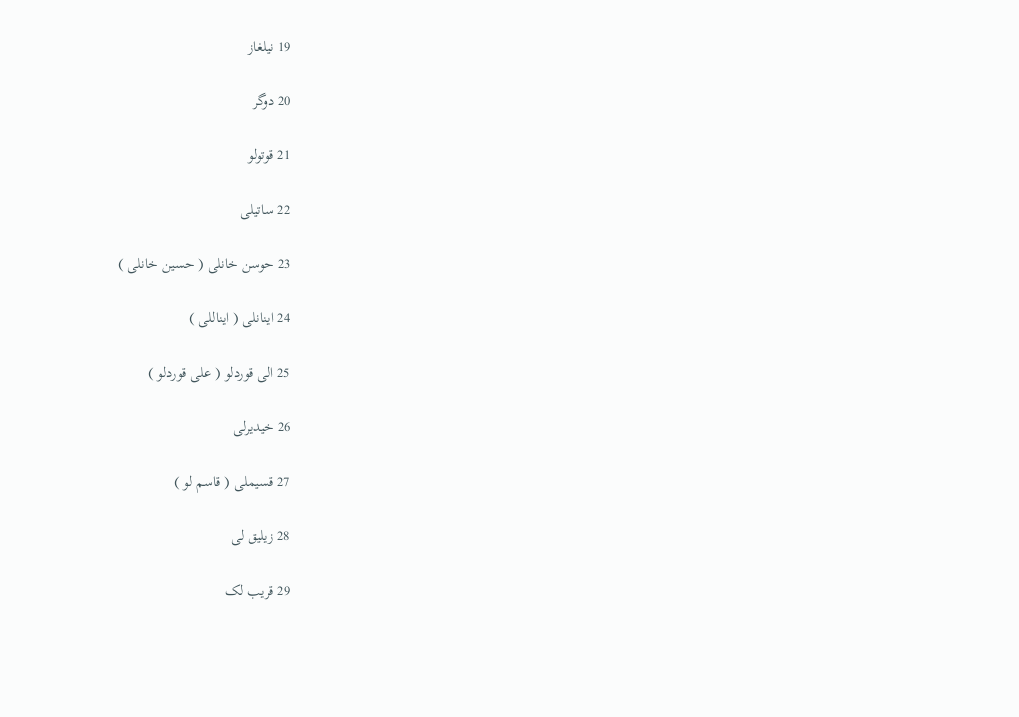19 نیلغاز

20 دوگر

21 قوتولو

22 ساتیلی

23 حوسن خانلی ( حسین خانلی )

24 اینانلی ( ایناللی )

25 الی قوردلو ( علی قوردلو )

26 خیدیرلی

27 قسیملی ( قاسم لو )

28 زیلیق لی

29 قریب لک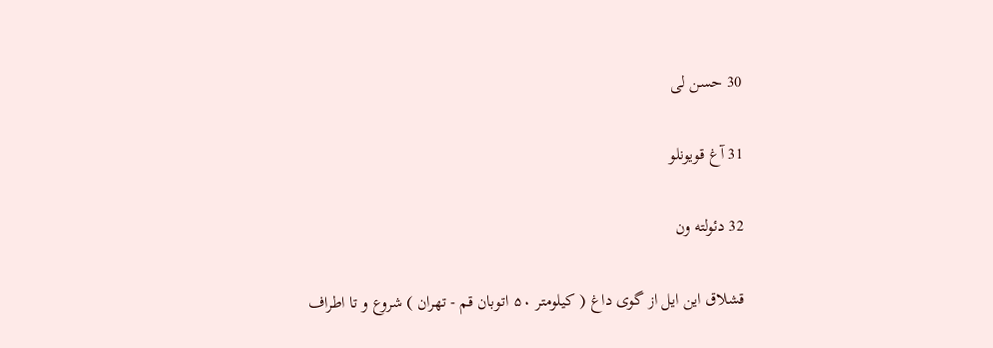30 حسن لی

31 آغ قویونلو

32 دئولته ون

قشلاق این ایل از گوی داغ ( کیلومتر ۵۰ اتوبان قم - تهران ) شروع و تا اطراف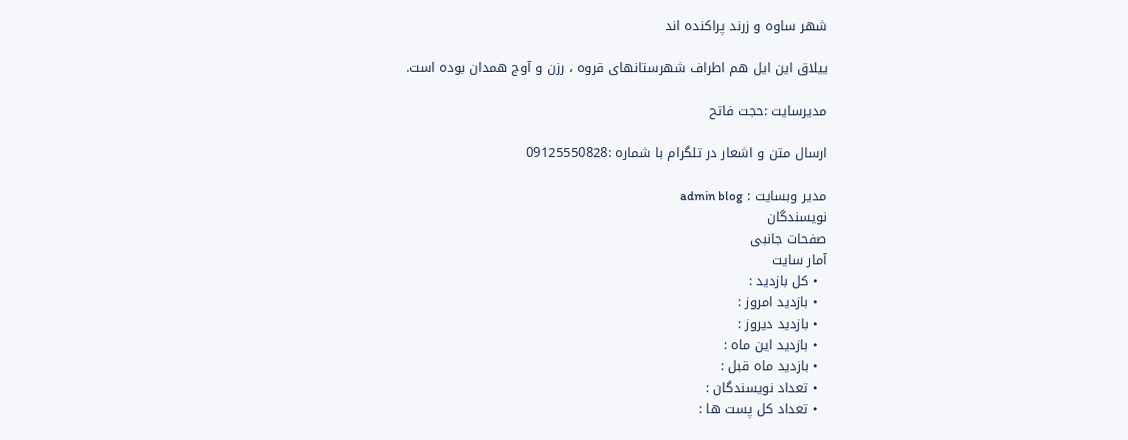شهر ساوه و زرند پراکنده اند

ییلاق این ایل هم اطراف شهرستانهای قروه ، رزن و آوج همدان بوده است.

مدیرسایت :حجت فاتح

ارسال متن و اشعار در تلگرام با شماره :09125550828

مدیر وبسایت : admin blog
نویسندگان
صفحات جانبی
آمار سایت
  • کل بازدید :
  • بازدید امروز :
  • بازدید دیروز :
  • بازدید این ماه :
  • بازدید ماه قبل :
  • تعداد نویسندگان :
  • تعداد کل پست ها :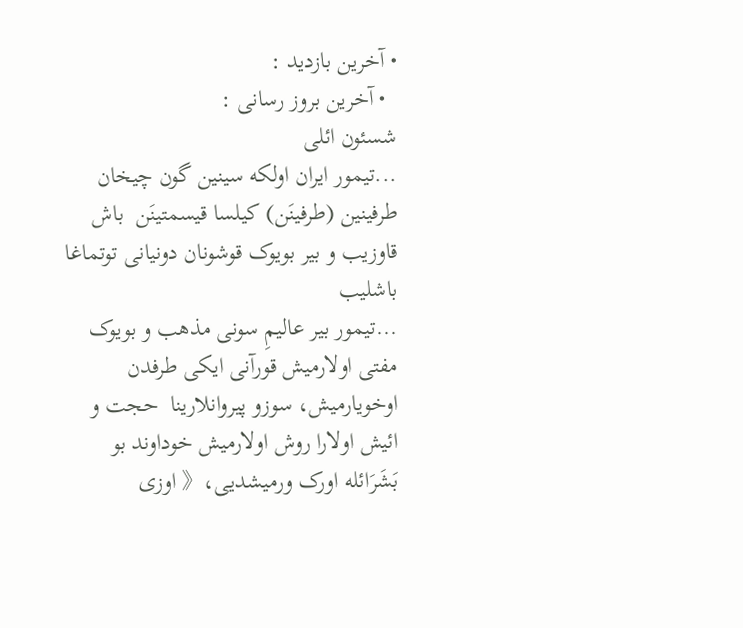• آخرین بازدید :
  • آخرین بروز رسانی :
شسئون ائلی
...تیمور ایران اولکه سینین گون چیخان طرفینین (طرفینَن) کیلسا قیسمتینَن  باش قاوزیب و بیر بویوک قوشونان دونیانی توتماغا باشلیب
...تیمور بیر عالیمِ سونی مذهب و بویوک مفتی اولارمیش قورآنی ایکی طرفدن اوخویارمیش، سوزو پیروانلارینا  حجت و ائیش اولارا روش اولارمیش خوداوند بو بَشَرَائله اورک ورمیشدیی،《 اوزی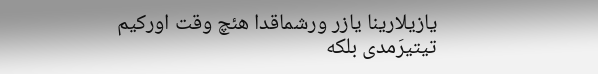یازیلارینا یازر ورشماقدا هئچ وقت اورکیم تیتیرَمدی بلکه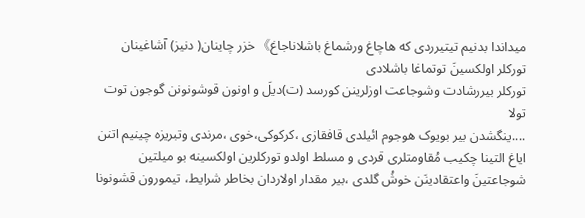میداندا بدنیم تیتیرردی که هاچاغ ورشماغ باشلاناجاغ》 خزر چاینان( دنیز) آشاغینان تورکلر اولکسینَ توتماغا باشلادی
تورکلر بیررشادت وشوجاعت اوزلرینن کورسد (ت)دیلَ و اونون قوشونونن گوجون توت تولا
....ینگشدن بیر بویوک هوجوم ائیلدی قافقازی ،کرکوکی،خوی ،مرندی وتبریزه چینیم اتنن ایاغ التینا چکیب مُقاومتلری قردی و مسلط اولدو تورکلرین اولکسینه بو میلتین شوجاعتینَ واعتقادینَن خوشُ گلدی ،بیر مقدار اولاردان بخاطر شرایط، تیمورون قشونونا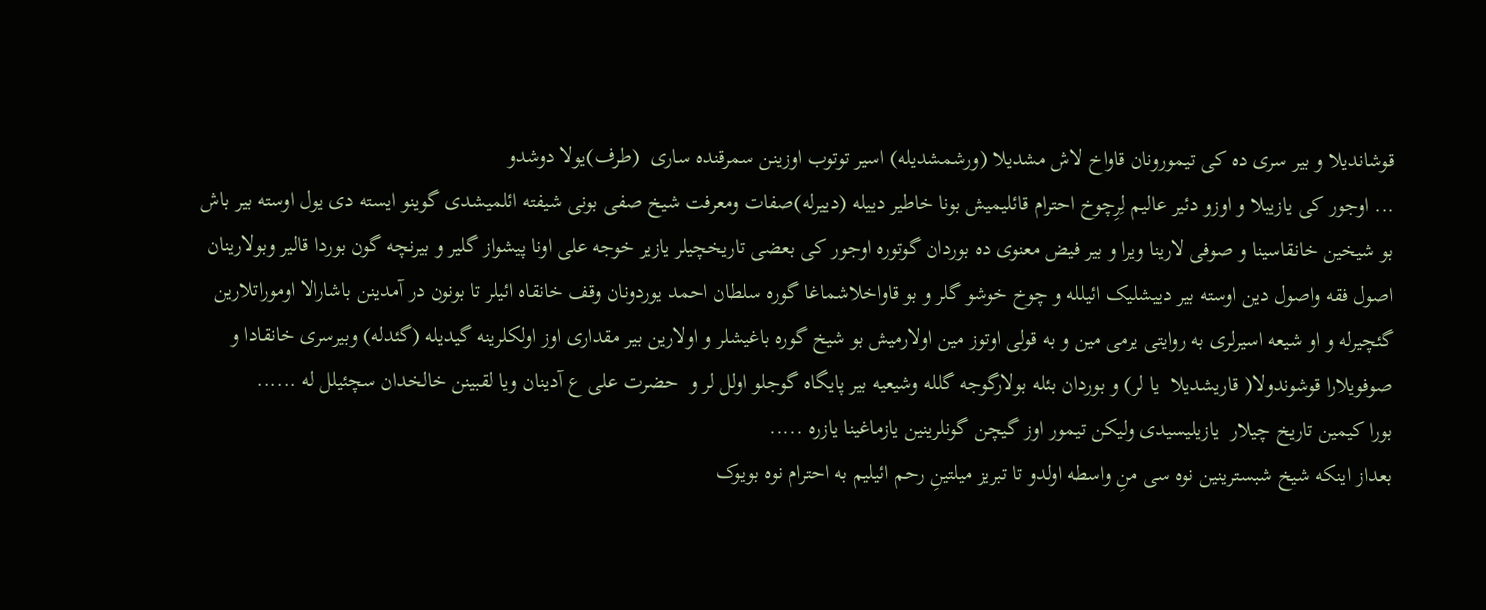قوشاندیلا و بیر سری ده کی تیمورونان قاواخ لاش مشدیلا (ورشمشدیله) اسیر توتوب اوزینن سمرقنده ساری  (طرف)یولا دوشدو
... اوجور کی یازیبلا و اوزو دئیر عالیم لِرِچوخ احترام قائلیمیش بونا خاطیر دییله (دییرله)صفات ومعرفت شیخ صفی بونی شیفته ائلمیشدی گوینو ایسته دی یول اوسته بیر باش بو شیخین خانقاسینا و صوفی لارینا ویرا و بیر فیض معنوی ده بوردان گوتوره اوجور کی بعضی تاریخچیلر یازیر خوجه علی اونا پیشواز گلیر و بیرنچه گون بوردا قالیر وبولارینان اصول فقه واصول دین اوسته بیر دییشلیک ائیلله و چوخ خوشو گلر و بو قاواخلاشماغا گوره سلطان احمد یوردونان وقف خانقاه ائیلر تا بونون در آمدینن باشارالا اوموراتلارین گئچیرله و او شیعه اسیرلری به روایتی یرمی مین و به قولی اوتوز مین اولارمیش بو شیخ گوره باغیشلر و اولارین بیر مقداری اوز اولکلرینه گیدیله (گئدله) وبیرسری خانقادا و صوفویلارا قوشوندولا( قاریشدیلا  یا لر) و بوردان بئله بولارگوجه گلله وشیعیه بیر پایگاه گوجلو اولل لر و  حضرت علی ع آدینان ویا لقبینن خالخدان سچئیلل له ......
بورا کیمین تاریخ چیلار  یازیلیسیدی ولیکن تیمور اوز گیچن گونلرینین یازماغینا یازره .....
بعداز اینکه شیخ شبسترینین نوه سی منِ واسطه اولدو تا تبریز میلتینِ رحم ائیلیم به احترام نوه بویوک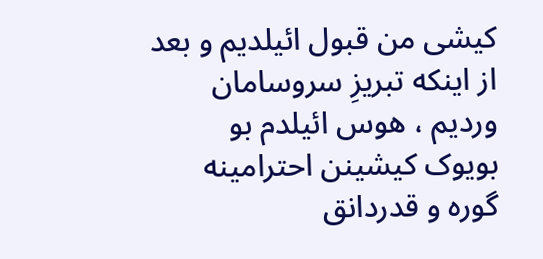کیشی من قبول ائیلدیم و بعد از اینکه تبریزِ سروسامان وردیم ، هوس ائیلدم بو بویوک کیشینن احترامینه گوره و قدردانق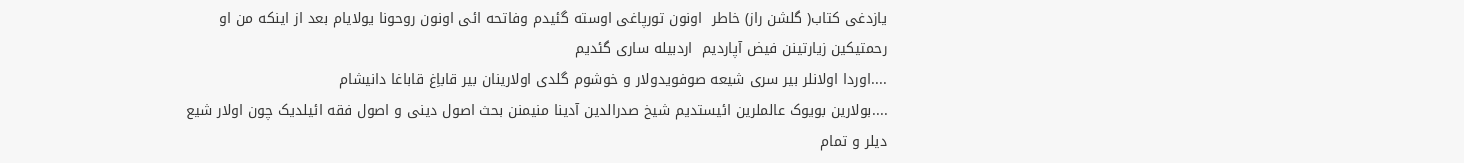یازدغی کتاب( گلشن راز) خاطر  اونون تورپاغی اوسته گئیدم وفاتحه ائی اونون روحونا یولایام بعد از اینکه من او رحمتیکین زیارتینن فیض آپاردیم  اردبیله ساری گئدیم
....اوردا اولانلر بیر سری شیعه صوفویدولار و خوشوم گلدی اولارینان بیر قاباِغ قاباغا دانیشام
....بولارین بویوک عالملرین ائیستدیم شیخ صدرالدین آدینا منیمنن بحث اصول دینی و اصول فقه ائیلدیک چون اولار شیع دیلر و تمام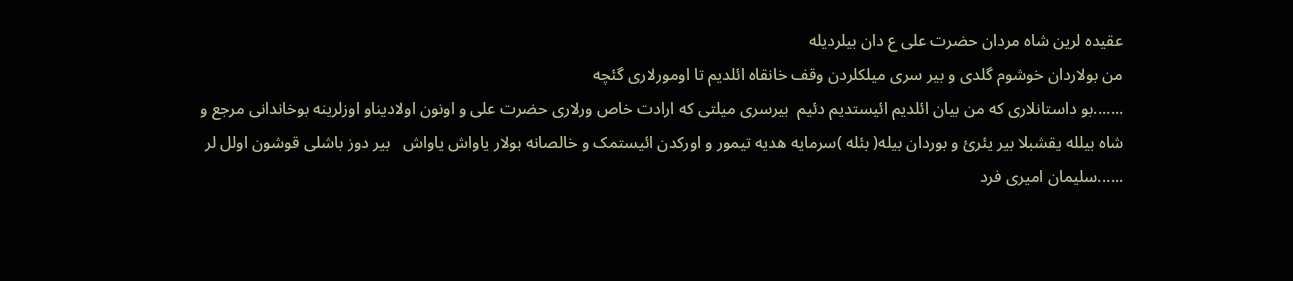عقیده لرین شاه مردان حضرت علی ع دان بیلردیله
من بولاردان خوشوم گلدی و بیر سری میلکلردن وقف خانقاه ائلدیم تا اومورلاری گئچه
.......بو داستانلاری که من بیان ائلدیم ائیستدیم دئیم  بیرسری میلتی که ارادت خاص ورلاری حضرت علی و اونون اولادیناو اوزلرینه بوخاندانی مرجع و شاه بیلله یقشبلا بیر یئرئ و بوردان بیله( بئله )سرمایه هدیه تیمور و اورکدن ائیستمک و خالصانه بولار یاواش یاواش   بیر دوز باشلی قوشون اولل لر
......سلیمان امیری فرد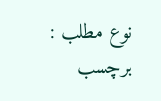نوع مطلب :
برچسب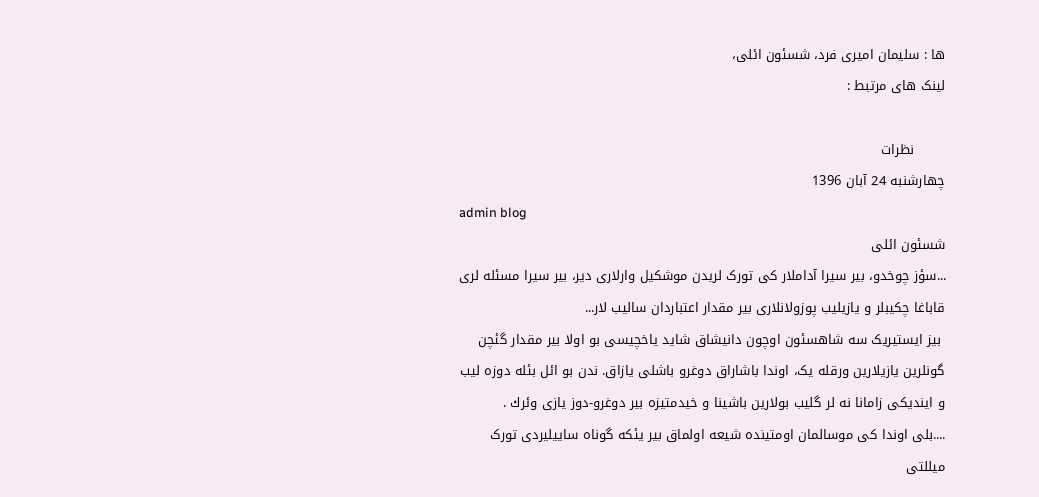ها : سلیمان امیری فرد، شسئون ائلی،
لینک های مرتبط :

       نظرات
چهارشنبه 24 آبان 1396
admin blog
شسئون ائلی
...سؤز چوخدو، بیر سیرا آداملار کی تورک لریدن موشکیل وارلاری دیر، بیر سیرا مسئله لری قاباغا چکیبلر و یازیلیب پوزولانلاری بیر مقدار اعتباردان سالیب لار...
 بیز ایستیریک سه شاهسئون اوچون دانیشاق شاید یاخچیسی بو اولا بیر مقدار گئچن گونلرین یازیلارین ورقله یک، اوندا باشاراق دوغرو باشلی یازاق. ندن بو ائل بئله دوزه لیب  و ایندیكی زامانا نه لر گلیب بولارین باشینا و خیدمتیزه بیر دوغرو-دوز یازی وئرك .
....بلی اوندا کی موسالمان اومتینده شیعه اولماق بیر یئکه گوناه ساییلیردى تورک میللتی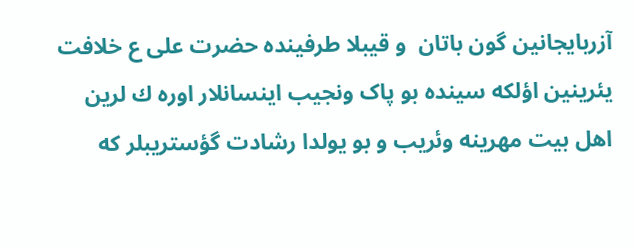آزربایجانین گون باتان  و قیبلا طرفینده حضرت علی ع خلافت یئرینین اؤلکه سینده بو پاک ونجیب اینسانلار اوره ك لرین اهل بیت مهرینه وئریب و بو یولدا رشادت گؤستریبلر که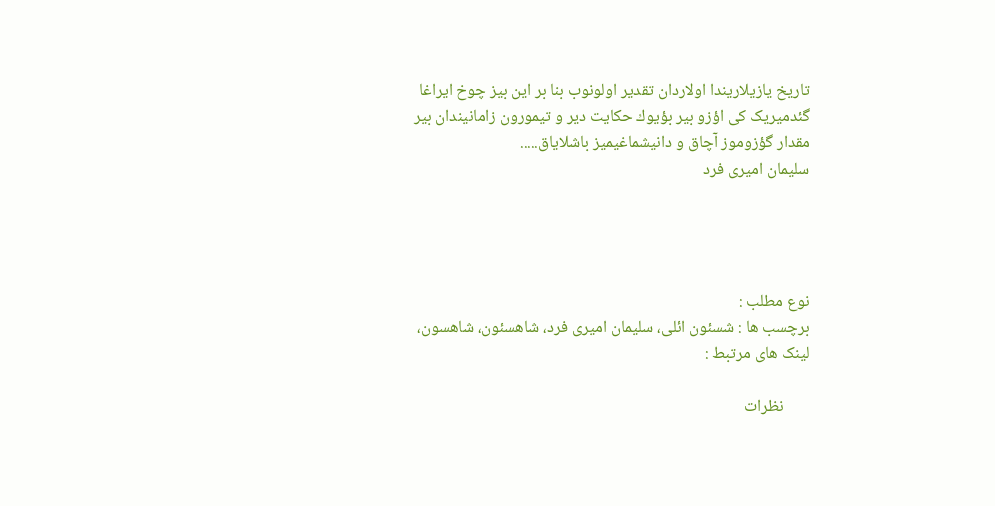تاریخ یازیلاریندا اولاردان تقدیر اولونوب بنا بر این بیز چوخ ایراغا گئدمیریک کی اؤزو بیر بؤیوك حكایت دیر و تیمورون زامانیندان بیر مقدار گؤزوموز آچاق و دانیشماغیمیز باشلایاق.....
سلیمان امیری فرد




نوع مطلب :
برچسب ها : شسئون ائلی، سلیمان امیری فرد، شاهسئون، شاهسون،
لینک های مرتبط :

       نظرات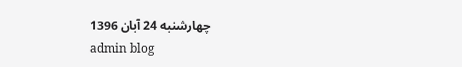چهارشنبه 24 آبان 1396
admin blog